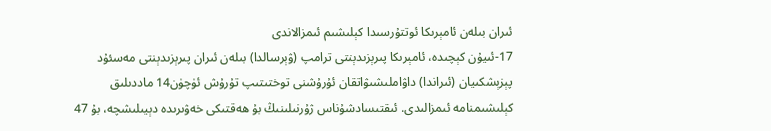ئىران بىلەن ئامېرىكا ئوتتۇرسىدا كېلىشىم ئىمزالاندى
17-ئىيۇن كېچىدە، ئامېرىكا پىرېزىدېنتى ترامپ (ۋېرسالدا) بىلەن ئىران پىرېزىدېنتى مەسئۇد پېزېشكىيان (ئىراندا) داۋاملىشىۋاتقان ئۇرۇشنى توختىتىپ تۇرۇش ئۈچۈن14 ماددىلىق كېلىشىمنامە ئىمزالىدى. ئىقتىسادشۇناس ژۇرنىلىنىڭ بۇ ھەقتىكى خەۋىرىدە دېيىلىشچە، بۇ 47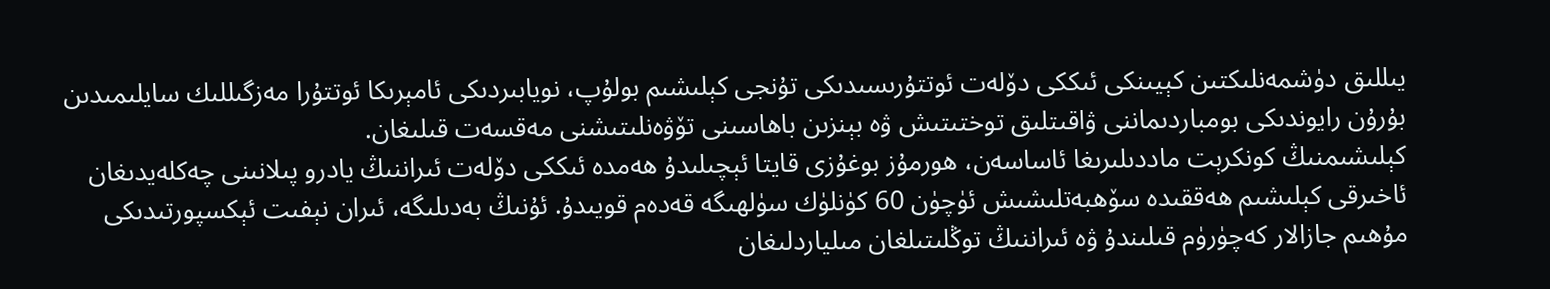يىللىق دۈشمەنلىكتىن كېيىنكى ئىككى دۆلەت ئوتتۇرىسىدىكى تۇنجى كېلىشىم بولۇپ، نويابىردىكى ئامېرىكا ئوتتۇرا مەزگىللىك سايلىمىدىن بۇرۇن رايوندىكى بومباردىماننى ۋاقىتلىق توختىتىش ۋە بېنزىن باھاسىنى تۆۋەنلىتىشنى مەقسەت قىلىغان.
كېلىشىمنىڭ كونكرېت ماددىلىرىغا ئاساسەن، ھورمۇز بوغۇزى قايتا ئېچىلىدۇ ھەمدە ئىككى دۆلەت ئىراننىڭ يادرو پىلانىنى چەكلەيدىغان ئاخىرقى كېلىشىم ھەققىدە سۆھبەتلىشىش ئۈچۈن 60 كۈنلۈك سۈلھىگە قەدەم قويىدۇ. ئۇنىڭ بەدىلىگە، ئىران نېفىت ئېكسپورتىدىكى مۇھىم جازالار كەچۈرۈم قىلىندۇ ۋە ئىراننىڭ توڭلىتىلغان مىلياردلىغان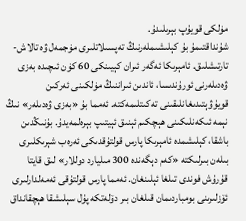مۈلكى قويۇپ بېرىلىدۇ.
شۇنداقتىمۇ بۇ كېلىشىملەرنىڭ تەپسىلاتلىرى مۈجمەل ۋە تالاش-تارتىشلىق. ئامېرىكا ئەگەر ئىران كېيىنكى 60 كۈن ئىچىدە بەزى ۋەدىلەرنى ئورۇندىسا، ئاندىن ئىراننىڭ مۈلكىنى ئەركىن قويۇۋېتىدىغانلىقىنى تەكىتلىمەكتە. ئەمما بۇ «بەزى ۋەدىلەر» نىڭ نېمە ئىكەنلىكىنى ھېچكىم ئېنىق ئېيتىپ بېرەلمەيدۇ. بۇنىڭدىن باشقا، كېلىشمدە ئامېرىكا پارس قولتۇقدىكى ئەرەب شېرىكلىرى بىلەن بىرلىكتە «كەم دېگەندە 300 مىليارد دوللار» لىق قايتا قۇرۇش فوندى تىلغا ئېلىنغان. ئەمما پارس قولتۇقى ئەمەلدارلىرى ئۆزلىرىنى بومباردىمان قىلغان بىر دۆلەتكە پۇل سېلىشقا ھېچقانداق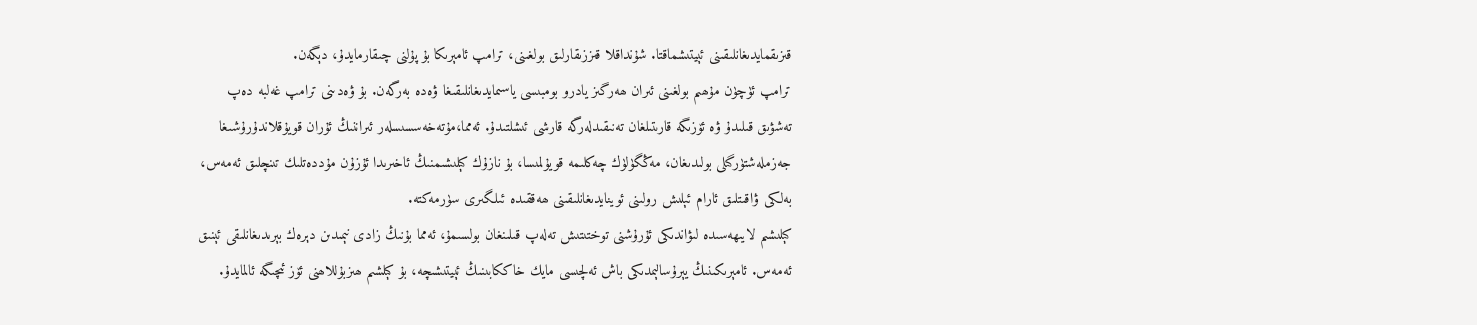قىزىقمايدىغانلىقىنى ئېيتىشماقتا. شۇنداقلا قىززىقارلىق بولغىنى، ترامپ ئامېرىكا بۇ پۇلنى چىقارمايدۇ، دېگەن.
ترامپ ئۈچۈن مۇھىم بولغىنى ئىران ھەرگىز يادرو بومبىسى ياسىمايدىغانلىقىغا ۋەدە بەرگەن. بۇ ۋەدىنى ترامپ غەلبە دەپ تەشۋىق قىلىدۇ ۋە ئۆزىگە قارىتىلغان تەنىقىدلەرگە قارشى ئىشلتىدۇ. ئەمما،مۇتەخەسسىسلەر ئىراننىڭ ئۇران قويۇقلاندۇرۇشىغا جەزملەشتۈرگىلى بولىدىغان، مەڭگۈلۈك چەكلىمە قويۇلمىسا، بۇ نازۇك كېلىشىمنىڭ ئاخىرىدا ئۇزۇن مۇددەتلىك تىنچلىق ئەمەس، بەلكى ۋاقىتلىق ئارام ئېلىش رولىنى ئوينايدىغانلىقىنى ھەققىدە ئىلگىرى سۈرمەكتە.
كېلىشىم لايىھەسىدە لىۋاندىكى ئۇرۇشنى توختىتىش تەلەپ قىلىنغان بولسىمۇ، ئەمما بۇنىڭ زادى نېمىدىن دېرەك بېرىدىغانلىقى ئېنىق ئەمەس. ئامېرىكىنىڭ يېرۇسالېمدىكى باش ئەلچىسى مايك خاككابىنىڭ ئېيتىشىچە، بۇ كېلشىم ھىزبۇللاھنى ئۆز ئىچىگە ئالمايدۇ.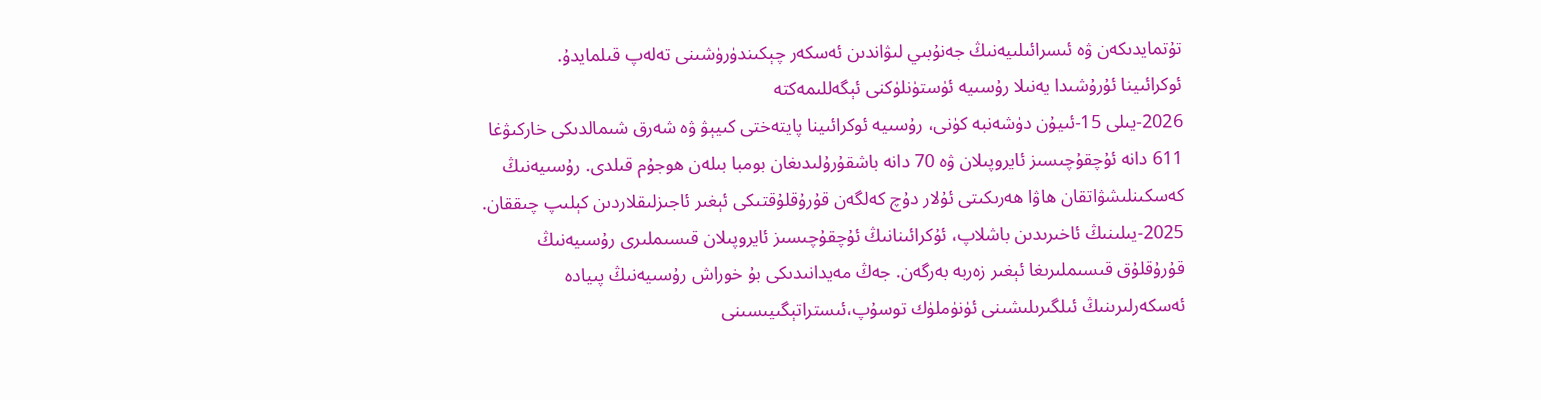تۇتمايدىكەن ۋە ئىسرائىلىيەنىڭ جەنۇبىي لىۋاندىن ئەسكەر چېكىندۈرۈشىنى تەلەپ قىلمايدۇ.
ئوكرائىينا ئۇرۇشىدا يەنىلا رۇسىيە ئۈستۈنلۈكنى ئېگەللىمەكتە
2026-يىلى 15-ئىيۇن دۈشەنبە كۈنى، رۇسىيە ئوكرائىينا پايتەختى كىيېۋ ۋە شەرق شىمالدىكى خاركىۋغا 611 دانە ئۇچقۇچىسىز ئايروپىلان ۋە 70 دانە باشقۇرۇلىدىغان بومبا بىلەن ھوجۇم قىلدى. رۇسىيەنىڭ كەسكىنلىشۋاتقان ھاۋا ھەرىكىتى ئۇلار دۇچ كەلگەن قۇرۇقلۇقتىكى ئېغىر ئاجىزلىقلاردىن كېلىپ چىققان. 2025-يىلىنىڭ ئاخىرىدىن باشلاپ، ئۇكرائىنانىڭ ئۇچقۇچىسىز ئايروپىلان قىسىملىرى رۇسىيەنىڭ قۇرۇقلۇق قىسىملىرىغا ئېغىر زەربە بەرگەن. جەڭ مەيدانىدىكى بۇ خوراش رۇسىيەنىڭ پىيادە ئەسكەرلىرىنىڭ ئىلگىرىلىشىنى ئۈنۈملۈك توسۇپ،ئىستراتېگىيىسىنى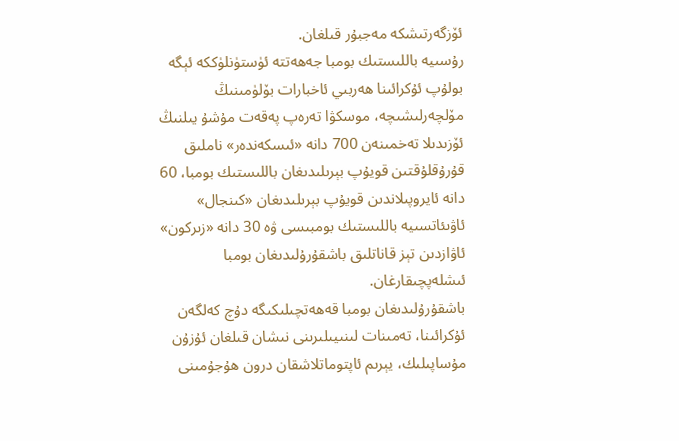ئۆزگەرتىشكە مەجبۇر قىلغان.
رۇسىيە باللىستىك بومبا جەھەتتە ئۈستۈنلۈككە ئېگە بولۇپ ئۇكرائىنا ھەربىي ئاخبارات بۆلۈمىنىڭ مۆلچەرلىشىچە، موسكۋا تەرەپ پەقەت مۇشۇ يىلنىڭ ئۆزىدىلا تەخمىنەن 700 دانە «ئىسكەندەر» ناملىق قۇرۇقلۇقتىن قويۇپ بېرىلىدىغان باللىستىك بومبا، 60 دانە ئايروپىلاندىن قويۇپ بېرىلىدىغان «كىنجال» ئاۋىئاتسىيە باللىستىك بومبىسى ۋە 30 دانە «زىركون» ئاۋازدىن تېز قاناتلىق باشقۇرۇلىدىغان بومبا ئىشلەپچىقارغان.
باشقۇرۇلىدىغان بومبا قەھەتچىلىكىگە دۇچ كەلگەن ئۇكرائىنا، تەمىنات لىنىيىلىرىنى نىشان قىلغان ئۇزۇن مۇساپىلىك، يېرىم ئاپتوماتلاشقان درون ھۇجۇمىنى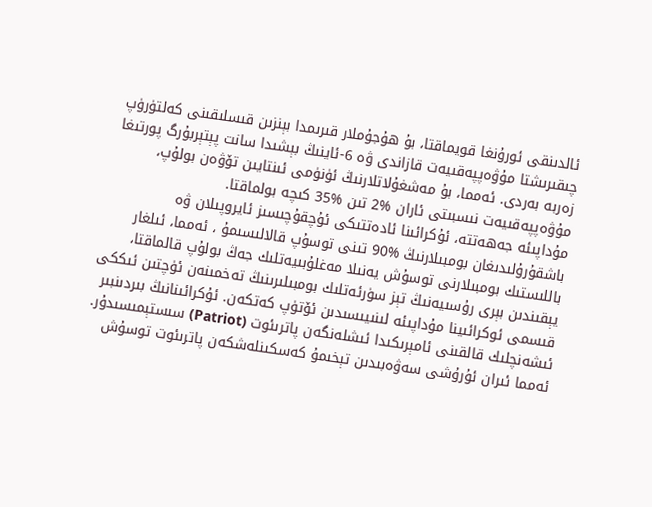ئالدىنقى ئورۇنغا قويماقتا، بۇ ھۇجۇملار قىرىمدا بېنزىن قىسلىقىنى كەلتۈرۈپ چىقىرىشتا مۇۋەپپەقىيەت قازاندى ۋە 6-ئاينىڭ بېشىدا سانت پېتېربۇرگ پورتىغا زەربە بەردى. ئەمما، بۇ مەشغۇلاتلارنىڭ ئۈنۈمى ئىنتايىن تۆۋەن بولۇپ، مۇۋەپپەقىيەت نىسبىتى ئاران %2 تىن %35 كىچە بولماقتا.
مۇداپىئە جەھەتتە، ئۇكرائىنا ئادەتتىكى ئۇچقۇچىسىز ئايروپىلان ۋە باشقۇرۇلىدىغان بومبىلارنىڭ %90 تىنى توسۇپ قالالىسىمۇ ، ئەمما، ئىلغار باللىستىك بومبىلارنى توسۇش يەنىلا مەغلۇبىيەتلىك جەڭ بولۇپ قالماقتا، يېقىندىن بېرى رۇسىيەنىڭ تېز سۈرئەتلىك بومبىلىرىنىڭ تەخمىنەن ئۈچتىن ئىككى قىسمى ئوكرائىينا مۇداپىئە لىنىيىسىدىن ئۆتۈپ كەتكەن. ئۇكرائىنانىڭ بىردىنبىر ئىشەنچلىك قالقىنى ئامېرىكىدا ئىشلەنگەن پاترىئوت (Patriot) سىستېمىسىدۇر. ئەمما ئىران ئۇرۇشى سەۋەبىدىن تېخىمۇ كەسكىنلەشكەن پاترىئوت توسۇش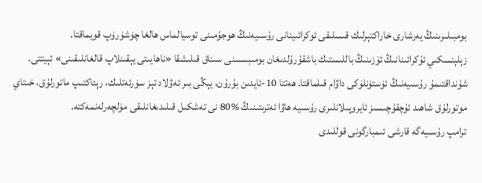بومبىلىرىنىڭ يەرشارى خاراكتېرلىك قىسلىقى ئوكرائىينانى رۇسىيەنىڭ ھوجۇمىنى توسيالماس ھالغا چۈشۈرۈپ قويماقتا.
زېلېنسكىي ئۇكرائىنانىڭ ئۆزىنىڭ باللىستىك باشقۇرۇلدىغان بومىبىسىنى سىناق قىلىشقا «ناھايىتى يېقىنلاپ قالغانلىقىنى» ئېيتتى. شۇنداقتىمۇ رۇسىيەنىڭ ئۈستۈنلۈكى داۋام قىلماقتا. ھەتتا 10-ئايدىن بۇرۇن، يېڭى بىر ئەۋلاد تېز سۈرئەتلىك، رېئاكتىپ ماتورلۇق، خىتاي موتورلۇق شاھىد ئۇچقۇچىسىز ئايروپىلانلىرى رۇسىيە ھاۋا ئەترىتىنىڭ %80 نى تەشكىل قىلىدىغانلىقى مۆلچەرلەنمەكتە.
ترامپ رۇسىيەگە قارشى ئىمبارگونى قوللىدى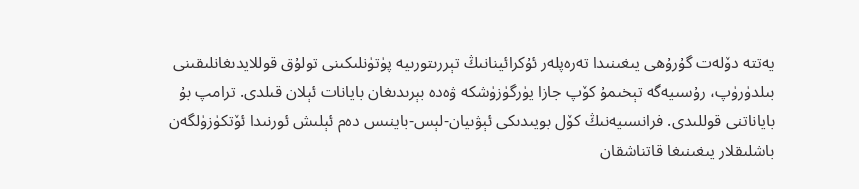يەتتە دۆلەت گۇرۇھى يىغىنىدا تەرەپلەر ئۇكرائينانىڭ تېررىتورىيە پۈتۈنلىكىنى تولۇق قوللايدىغانلىقىنى بىلدۈرۈپ، رۇسىيەگە تېخىمۇ كۆپ جازا يۈرگۈزۈشكە ۋەدە بېرىدىغان بايانات ئېلان قىلدى. ترامپ بۇ باياناتنى قوللىدى. فرانسىيەنىڭ كۆل بويىدىكى ئېۋىيان-لېس-باينىس دەم ئېلىش ئورنىدا ئۆتكۈزۈلگەن باشلىقلار يىغىنىغا قاتناشقان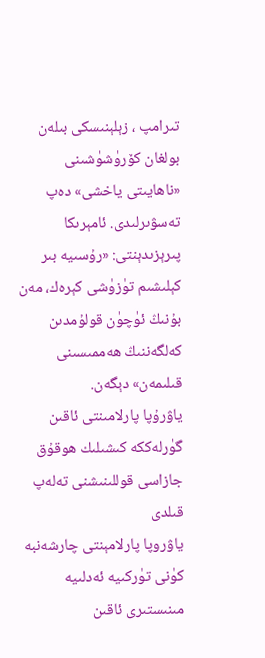تىرامپ ، زېلېنىسكى بىلەن بولغان كۆرۈشۈشىنى «ناھايىتى ياخشى» دەپ تەسۋىرلىدى. ئامېرىكا پىرېزىدېنتى: «رۇسىيە بىر كېلىشىم تۈزۈشى كېرەك، مەن بۇنىڭ ئۈچۈن قولۇمدىن كەلگەننىڭ ھەممىسىنى قىلىمەن» دېگەن.
ياۋرۇپا پارلامىنتى ئاقىن گۈرلەككە كىشىلىك ھوقۇق جازاسى قوللىنىشنى تەلەپ قىلدى
ياۋروپا پارلامېنتى چارشەنبە كۈنى تۈركىيە ئەدلىيە مىنىستىرى ئاقىن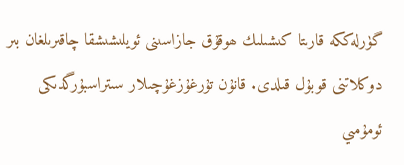گۈرلەككە قارىتا كىشىلىك ھوقۇق جازاسىنى ئويلىشىشقا چاقىرىلغان بىر دوكلاتنى قوبۇل قىلدى. قانۇن تۇرغۇزغۇچىلار سىتراسبۇرگدىكى ئومۇمىي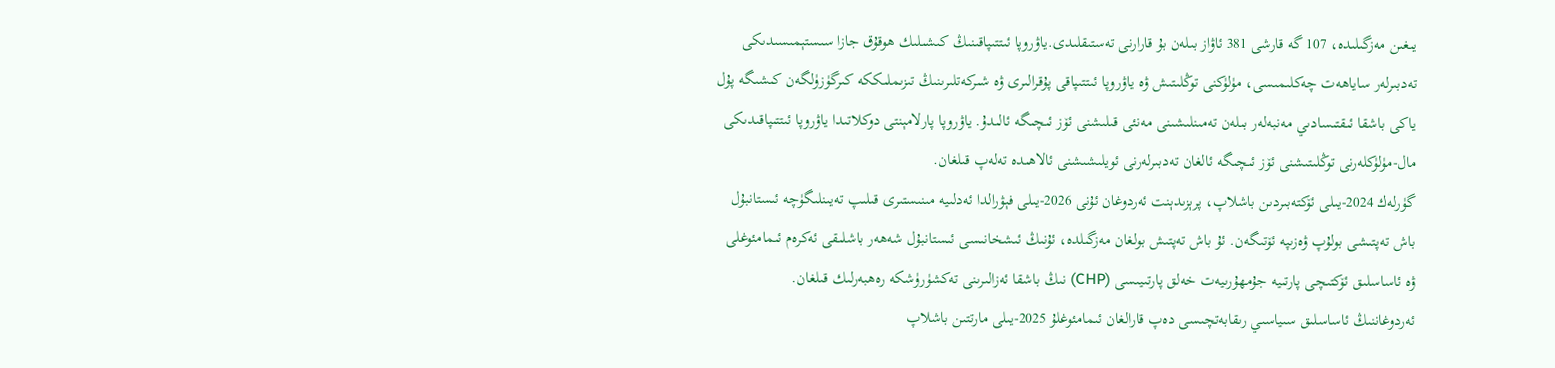يىغىن مەزگىلىدە، 107 گە قارشى 381 ئاۋاز بىلەن بۇ قارارنى تەستىقلىدى.ياۋروپا ئىتتىپاقىنىڭ كىشىلىك ھوقۇق جازا سىستېمىسىدىكى تەدبىرلەر ساياھەت چەكلىمىسى، مۈلۈكنى توڭلىتىش ۋە ياۋروپا ئىتتىپاقى پۇقرالىرى ۋە شىركەتلىرىنىڭ تىزىملىككە كىرگۈزۈلگەن كىشىگە پۇل ياكى باشقا ئىقتىسادىي مەنبەلەر بىلەن تەمىنلىشىنى مەنئى قىلىشنى ئۆز ئىچىگە ئالىدۇ. ياۋروپا پارلامېنتى دوكلاتىدا ياۋروپا ئىتتىپاقىدىكى مال-مۈلۈكلەرنى توڭلىتىشنى ئۆز ئىچىگە ئالغان تەدبىرلەرنى ئويلىشىشنى ئالاھىدە تەلەپ قىلغان.
گۈرلەك 2024-يىلى ئۆكتەبىردىن باشلاپ، پرېزىدېنت ئەردوغان ئۇنى 2026-يىلى فېۋرالدا ئەدلىيە مىنىستىرى قىلىپ تەيىنلىگۈچە ئىستانبۇل باش تەپتىشى بولۇپ ۋەزىپە ئۆتىگەن. ئۇ باش تەپتىش بولغان مەزگىلدە، ئۇنىڭ ئىشخانىسى ئىستانبۇل شەھەر باشلىقى ئەكرەم ئىمامئوغلى ۋە ئاساسلىق ئۆكتىچى پارتىيە جۇمھۇرىيەت خەلق پارتىيىسى (CHP) نىڭ باشقا ئەزالىرىنى تەكشۈرۈشكە رەھبەرلىك قىلغان.
ئەردوغاننىڭ ئاساسلىق سىياسىي رىقابەتچىسى دەپ قارالغان ئىمامئوغلۇ 2025-يىلى مارتتىن باشلاپ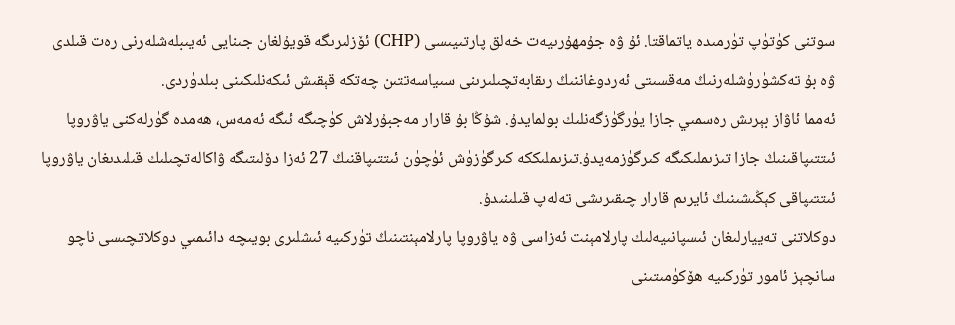سوتنى كۈتۈپ تۈرمىدە ياتماقتا. ئۇ ۋە جۇمھۇرىيەت خەلق پارتىيىسى (CHP) ئۆزلىرىگە قويۇلغان جىنايى ئەيىبلەشلەرنى رەت قىلدى ۋە بۇ تەكشۈرۈشلەرنىڭ مەقسىتى ئەردوغاننىڭ رىقابەتچىلىرىنى سىياسەتتىن چەتكە قېقىش ئىكەنلىكىنى بىلدۈردى.
ئەمما ئاۋاز بېرىش رەسمىي جازا يۈرگۈزگەنلىك بولمايدۇ. شۇڭا بۇ قارار مەجبۇرلاش كۈچىگە ئىگە ئەمەس، ھەمدە گۈرلەكنى ياۋروپا ئىتتىپاقىنىڭ جازا تىزىملىكىگە كىرگۈزمەيدۇ.تىزىملىككە كىرگۈزۈش ئۈچۈن ئىتتىپاقنىڭ 27 ئەزا دۆلىتىگە ۋاكالەتچىلىك قىلىدىغان ياۋروپا ئىتتىپاقى كېڭىشىنىڭ ئايرىم قارار چىقىرىشى تەلەپ قىلىنىدۇ.
دوكلاتنى تەييارلىغان ئىسپانىيەلىك پارلامېنت ئەزاسى ۋە ياۋروپا پارلامېنتىنىڭ تۈركىيە ئىشلىرى بويىچە دائىمىي دوكلاتچىسى ناچو سانچېز ئامور تۈركىيە ھۆكۈمىتىنى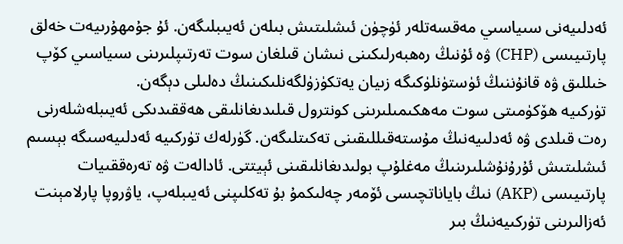ئەدلىيەنى سىياسىي مەقسەتلەر ئۈچۈن ئىشلىتىش بىلەن ئەيىبلىگەن. ئۇ جۇمھۇرىيەت خەلق پارتىيىسى (CHP) ۋە ئۇنىڭ رەھبەرلىكىنى نىشان قىلغان سوت تەرتىپلىرىنى سىياسىي كۆپ خىللىق ۋە قانۇننىڭ ئۈستۈنلۈكىگە زىيان يەتكۈزۈلگەنلىكىنىڭ دەلىلى دېگەن.
تۈركىيە ھۆكۈمىتى سوت مەھكىمىلىرىنى كونترول قىلىدىغانلىقى ھەققىدىكى ئەيىبلەشلەرنى رەت قىلدى ۋە ئەدلىيەنىڭ مۇستەقىللىقىنى تەكىتلىگەن. گۈرلەك تۈركىيە ئەدلىيەسىگە بېسىم ئىشلىتىش ئۇرۇنۇشلىرىنىڭ مەغلۇپ بولىدىغانلىقىنى ئېيتتى. ئادالەت ۋە تەرەققىيات پارتىيىسى (AKP) نىڭ باياناتچىسى ئۆمەر چەلىكمۇ بۇ تەكلىپنى ئەيىبلەپ، ياۋروپا پارلامېنت ئەزالىرىنى تۈركىيەنىڭ بىر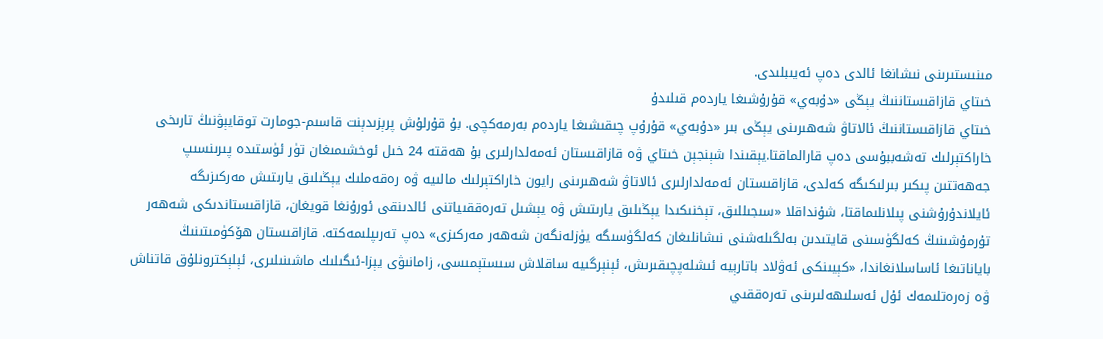مىنىستىرىنى نىشانغا ئالدى دەپ ئەيىبلىدى.
خىتاي قازاقىستاننىڭ يېڭى «دۇبەي» قۇرۇشىغا ياردەم قىلىدۇ
خىتاي قازاقىستاننىڭ ئالاتاۋ شەھىرىنى يېڭى بىر «دۇبەي» قۇرۇپ چىقىشىغا ياردەم بەرمەكچى. بۇ قۇرلۇش پرېزىدېنت قاسىم-جومارت توقايېۋنىڭ تارىخى خاراكتېرلىك تەشەببۇسى دەپ قارالماقتا.يېقىندا شېنجېن خىتاي ۋە قازاقىستان ئەمەلدارلىرى بۇ ھەقتە 24 خىل ئوخشىمىغان تۈر ئۈستىدە پىرىنسىپ جەھەتتىن پىكىر بىرلىكىگە كەلدى، قازاقىستان ئەمەلدارلىرى ئالاتاۋ شەھىرىنى رايون خاراكتېرلىك مالىيە ۋە رەقەملىك يېڭىلىق يارىتىش مەركىزىگە ئايلاندۇرۇشنى پىلانلىماقتا، شۇنداقلا «سىجىللىق، تېخنىكىدا يېڭىلىق يارىتىش ۋە يېشىل تەرەققىياتنى ئالدىنقى ئورۇنغا قويغان، قازاقىستاندىكى شەھەر تۇرمۇشىنىڭ كەلگۈسىنى قايتىدىن بەلگىلەشنى نىشانلىغان كەلگۈسىگە يۈزلەنگەن شەھەر مەركىزى» دەپ تەرىپلىمەكتە. قازاقىستان ھۆكۈمىتىنىڭ باياناتىغا ئاساسلانغاندا، «كېيىنكى ئەۋلاد باتارېيە ئىشلەپچىقىرىش، ئېنېرگىيە ساقلاش سىستېمىسى، زامانىۋى يېزا-ئىگىلىك ماشىنىلىرى، ئېلېكترونلۇق قاتناش ۋە زەرەتلىمەك ئۇل ئەسلىھەلىرىنى تەرەققىي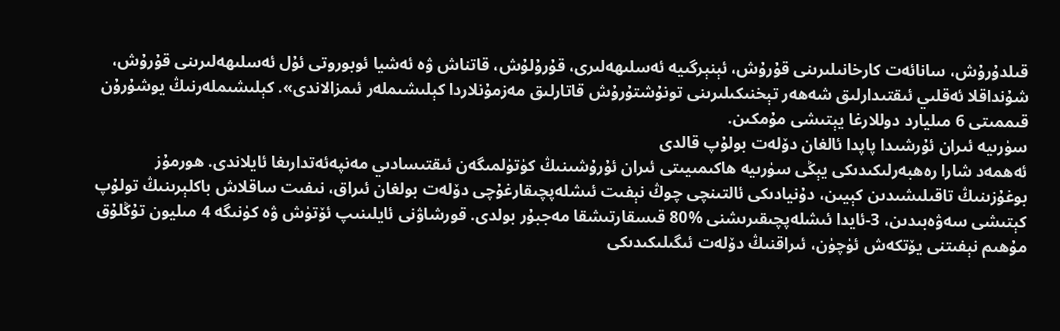قىلدۇرۇش، سانائەت كارخانىلىرىنى قۇرۇش، ئېنېرگىيە ئەسلىھەلىرى، قۇرۇلۇش، قاتناش ۋە ئەشيا ئوبوروتى ئۇل ئەسلىھەلىرىنى قۇرۇش، شۇنداقلا ئەقلىي ئىقتىدارلىق شەھەر تېخنىكىلىرىنى تونۇشتۇرۇش قاتارلىق مەزمۇنلاردا كېلىشىملەر ئىمزالاندى». كېلىشىملەرنىڭ يوشۇرۇن قىممىتى 6 مىليارد دوللارغا يېتىشى مۇمكىن.
سۈرىيە ئىران ئۇرشىدا پاپدا ئالغان دۆلەت بولۇپ قالدى
ئەھمەد شارا رەھبەرلىكىدىكى يېڭى سۈرىيە ھاكىمىيىتى ئىران ئۇرۇشىنىڭ كۈتۈلمىگەن ئىقتىسادىي مەنپەئەتدارىغا ئايلاندى. ھورمۇز بوغۇزىنىڭ تاقىلىشىدىن كېيىن، دۇنيادىكى ئالتىنچى چوڭ نېفىت ئىشلەپچىقارغۇچى دۆلەت بولغان ئىراق، نىفىت ساقلاش باكلېرىنىڭ تولۇپ كېتىشى سەۋەبىدىن، 3-ئايدا ئىشلەپچىقىرىشنى %80 قىسقارتىشقا مەجبۇر بولدى. قورشاۋنى ئايلىنىپ ئۆتۈش ۋە كۈنىگە 4 مىليون تۇڭلۇق مۇھىم نېفىتنى يۆتكەش ئۈچۈن، ئىراقنىڭ دۆلەت ئىگىلىكىدىكى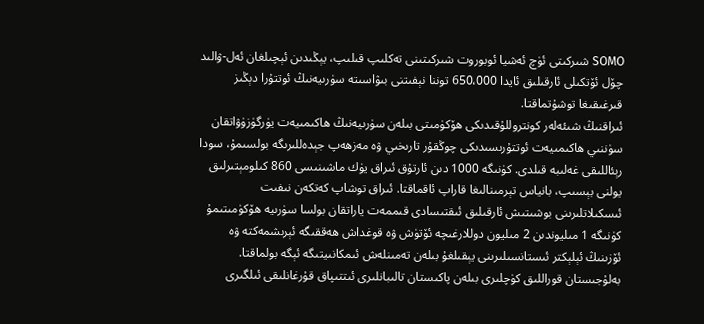SOMO شىركىتى ئۈچ ئەشيا ئوبوروت شىركىتىنى تەكلىپ قىلىپ، يېڭىدىن ئېچىلغان ئەل-ۋالىد چۆل ئۆتكىلى ئارقىلىق ئايدا 650،000 توننا نېفىتنى بىۋاسىتە سۈرىيەنىڭ ئوتتۇرا دېڭىز قىرغىقىغا توشۇتماقتا.
ئىراقنىڭ شىئەلەر كونتروللۇقىدىكى ھۆكۈمىتى بىلەن سۈرىيەنىڭ ھاكىمىيەت يۈرگۈزۈۋاتقان سۈننىي ھاكىمىيەت ئوتتۇرىسىدىكى چوڭقۇر تارىخىي ۋە مەزھەپ جېدەللىرىگە بولسىمۇ، سودا رېئاللىقى غەلىبە قىلدى. كۈنىگە 1000 دىن ئارتۇق ئىراق يۈك ماشىنىسى 860 كىلومېتىرلىق يولنى بېسىپ، بانياس تېرمىنالىغا قاراپ ئاقماقتا. ئىراق توشاپ كەتكەن نىفىت ئىسكىلاتلىرىنى بوشىتىش ئارقىلىق ئىقتىسادى قىممەت ياراتقان بولسا سۈرىيە ھۆكۈمىتىمۇ كۈنىگە 1 مىليوندىن 2 مىليون دوللارغىچە ئۆتۈش ۋە قوغداش ھەققىگە ئېرىشمەكتە ۋە ئۆزىنىڭ ئېلېكتر ئىستانسىلىرىنى يېقىلغۇ بىلەن تەمىنلەش ئىمكانىيتىگە ئېگە بولماقتا.
بەلۇجىستان قوراللىق كۈچلىرى بىلەن پاكىستان تالىبانلىرى ئىتتىپاق قۇرغانلىقى ئىلگىرى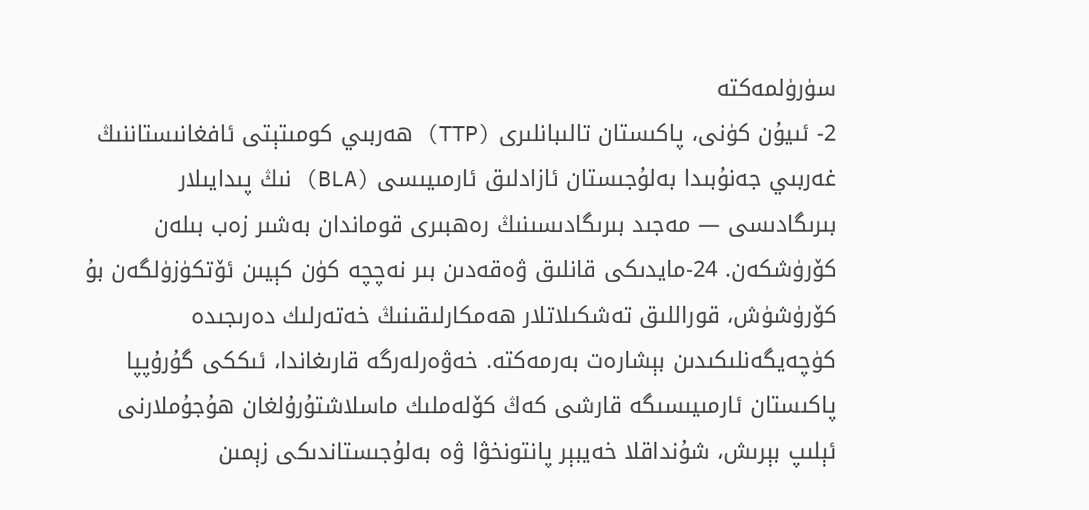سۈرۈلمەكتە
2- ئىيۇن كۈنى، پاكىستان تالىبانلىرى (TTP) ھەربىي كومىتېتى ئافغانىستاننىڭ غەربىي جەنۇبىدا بەلۇجىستان ئازادلىق ئارمىيىسى (BLA) نىڭ پىدايىلار بىرىگادىسى — مەجىد بىرىگادىسىنىڭ رەھبىرى قوماندان بەشىر زەب بىلەن كۆرۈشكەن. 24-مايدىكى قانلىق ۋەقەدىن بىر نەچچە كۈن كېيىن ئۆتكۈزۈلگەن بۇ كۆرۈشۈش، قوراللىق تەشكىلاتلار ھەمكارلىقىنىڭ خەتەرلىك دەرىجىدە كۈچەيگەنلىكىدىن بېشارەت بەرمەكتە. خەۋەرلەرگە قارىغاندا، ئىككى گۇرۇپپا پاكىستان ئارمىيىسىگە قارشى كەڭ كۆلەملىك ماسلاشتۇرۇلغان ھۇجۇملارنى ئېلىپ بېرىش، شۇنداقلا خەيبېر پانتونخۋا ۋە بەلۇجىستاندىكى زېمىن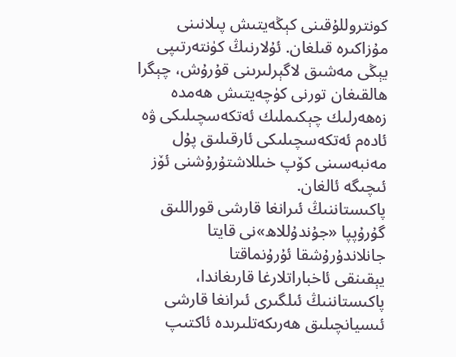كونتروللۇقىنى كېڭەيتىش پىلانىنى مۇزاكىرە قىلغان. ئۇلارنىڭ كۈنتەرتىپى يېڭى مەشىق لاگېرلىرىنى قۇرۇش، چېگرا ھالقىغان تورنى كۈچەيتىش ھەمدە زەھەرلىك چېكىملىك ئەتكەسچىلىكى ۋە ئادەم ئەتكەسچىلىكى ئارقىلىق پۇل مەنبەسىنى كۆپ خىللاشتۇرۇشنى ئۆز ئىچىگە ئالغان.
پاكىستاننىڭ ئىرانغا قارشى قوراللىق گۇرۇپپا «جۇندۇللاھ»نى قايتا جانلاندۇرۇشقا ئۇرۇنماقتا
يېقىنقى ئاخباراتلارغا قارىغاندا، پاكىستاننىڭ ئىلگىرى ئىرانغا قارشى ئىسيانچىلىق ھەرىكەتلىرىدە ئاكتىپ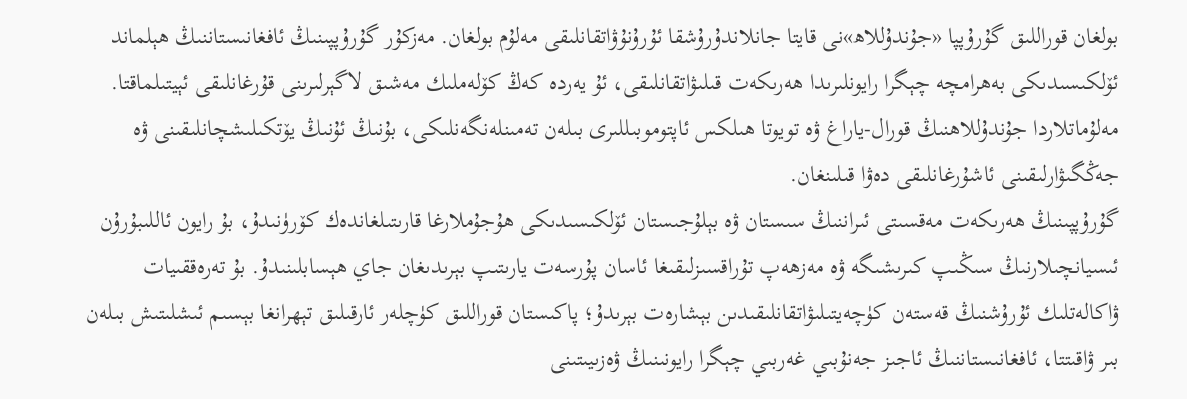بولغان قوراللىق گۇرۇپپا «جۇندۇللاھ»نى قايتا جانلاندۇرۇشقا ئۇرۇنۇۋاتقانلىقى مەلۇم بولغان. مەزكۇر گۇرۇپپىنىڭ ئافغانىستاننىڭ ھېلماند ئۆلكىسىدىكى بەھرامچە چېگرا رايونلىرىدا ھەرىكەت قىلىۋاتقانلىقى، ئۇ يەردە كەڭ كۆلەملىك مەشىق لاگېرلىرىنى قۇرغانلىقى ئېيتىلماقتا. مەلۇماتلاردا جۇندۇللاھنىڭ قورال-ياراغ ۋە تويوتا ھىلكس ئاپتوموبىللىرى بىلەن تەمىنلەنگەنلىكى، بۇنىڭ ئۇنىڭ يۆتكىلىشچانلىقىنى ۋە جەڭگىۋارلىقىنى ئاشۇرغانلىقى دەۋا قىلىنغان.
گۇرۇپپىنىڭ ھەرىكەت مەقسىتى ئىراننىڭ سىستان ۋە بېلۇجىستان ئۆلكىسىدىكى ھۇجۇملارغا قارىتىلغاندەك كۆرۈنىدۇ، بۇ رايون ئاللىبۇرۇن ئىسيانچىلارنىڭ سىڭىپ كىرىشىگە ۋە مەزھەپ تۇراقسىزلىقىغا ئاسان پۇرسەت يارىتىپ بېرىدىغان جاي ھېسابلىنىدۇ. بۇ تەرەققىيات ۋاكالەتلىك ئۇرۇشنىڭ قەستەن كۈچەيتىلىۋاتقانلىقىدىن بېشارەت بېرىدۇ؛ پاكىستان قوراللىق كۈچلەر ئارقىلىق تېھرانغا بېسىم ئىشلىتىش بىلەن بىر ۋاقىتتا، ئافغانىستاننىڭ ئاجىز جەنۇبىي غەربىي چېگرا رايونىنىڭ ۋەزىيىتىنى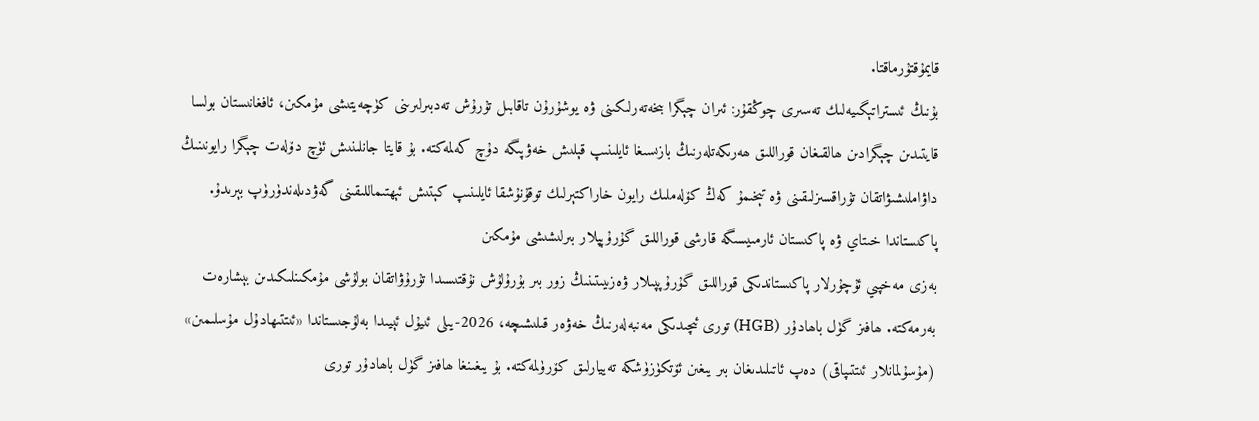قايمۇقتۇرماقتا.
بۇنىڭ ئىستراتېگىيەلىك تەسىرى چوڭقۇر: ئىران چېگرا بىخەتەرلىكىنى ۋە يوشۇرۇن تاقابىل تۇرۇش تەدبىرلىرىنى كۈچەيتىشى مۇمكىن، ئافغانىستان بولسا قايتىدىن چېگرادىن ھالقىغان قوراللىق ھەرىكەتلەرنىڭ بازىسىغا ئايلىنىپ قېلىش خەۋپىگە دۇچ كەلمەكتە. بۇ قايتا جانلىنىش ئۈچ دۆلەت چېگرا رايونىنىڭ داۋاملىشىۋاتقان تۇراقسىزلىقىنى ۋە تېخىمۇ كەڭ كۆلەملىك رايون خاراكتېرلىك توقۇنۇشقا ئايلىنىپ كېتىش ئېھتىماللىقىنى گەۋدىلەندۈرۈپ بېرىدۇ.
پاكىستاندا خىتاي ۋە پاكىستان ئارمىيسىگە قارشى قوراللىق گۇرۇپپلار بىرلىشىشى مۇمكىن
بەزى مەخپىي ئۇچۇرلار پاكىستاندىكى قوراللىق گۇرۇپپىلار ۋەزىيىتىنىڭ زور بىر بۇرۇلۇش نۇقتىسىدا تۇرۇۋاتقان بولۇشى مۇمكىنلىكىدىن بېشارەت بەرمەكتە. ھافىز گۈل باھادۇر (HGB) تورى ئىچىدىكى مەنبەلەرنىڭ خەۋەر قىلىشىچە، 2026-يىلى ئىيۇل ئېيىدا بەلۇجىستاندا «ئىتتىھادۇل مۇسلىمىن» (مۇسۇلمانلار ئىتتىپاقى) دەپ ئاتىلىدىغان بىر يىغىن ئۆتكۈزۈشكە تەييارلىق كۆرۈلمەكتە. بۇ يىغىنغا ھافىز گۈل باھادۇر تورى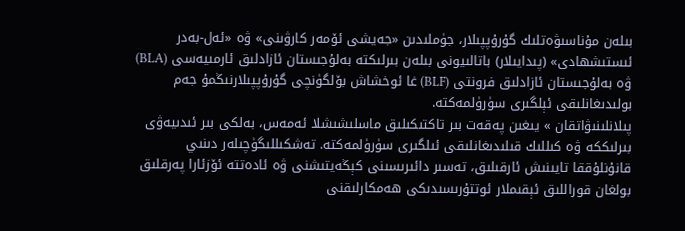بىلەن مۇناسىۋەتلىك گۇرۇپپىلار، جۈملىدىن «جەيشى ئۆمەر كارۋىنى» ۋە «ئەل-بەدر ئىستىشھادى» (پىدايىلار) باتالىيونى بىلەن بىرلىكتە بەلۇجىستان ئازادلىق ئارمىيەسى (BLA) ۋە بەلۇجىستان ئازادلىق فرونتى (BLF) غا ئوخشاش بۆلگۈنچى گۇرۇپپىلارنىڭمۇ جەم بولىدىغانلىقى ئېلگىرى سۈرۈلمەكتە.
پىلانلىنىۋاتقان » يىغىن پەقەت بىر تاكتىكىلىق ماسلىشىشلا ئەمەس، بەلكى بىر ئىدىيەۋى بىرلىككە ۋە كىللىك قىلىدىغانلىقى ئىلگىرى سۈرۈلمەكتە. تەشكىللىگۈچىلەر دىنىي قانۇنلۇققا تايىنىش ئارقىلىق، تەسىر دائىرىسىنى كېڭەيتىشنى ۋە ئادەتتە ئۆزئارا پەرقلىق بولغان قوراللىق ئېقىملار ئوتتۇرىسىدىكى ھەمكارلىقنى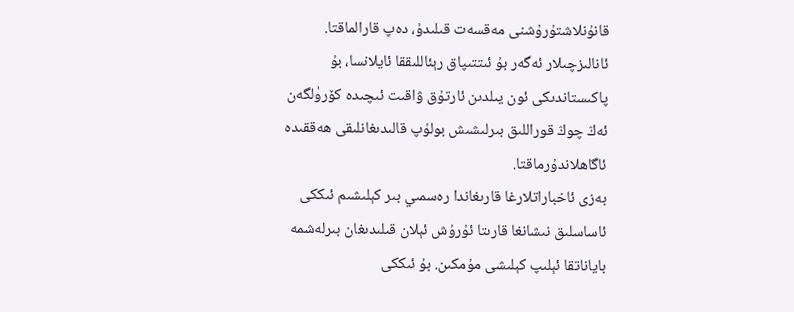قانۇنلاشتۇرۇشنى مەقسەت قىلىدۇ، دەپ قارالماقتا. ئانالىزچىلار ئەگەر بۇ ئىتتىپاق رېئاللىققا ئايلانسا، بۇ پاكىستاندىكى ئون يىلدىن ئارتۇق ۋاقىت ئىچىدە كۆرۈلگەن ئەڭ چوڭ قوراللىق بىرلىشىش بولۇپ قالىدىغانلىقى ھەققىدە ئاگاھلاندۇرماقتا.
بەزى ئاخباراتلارغا قارىغاندا رەسمىي بىر كېلىشىم ئىككى ئاساسلىق نىشانغا قارىتا ئۇرۇش ئېلان قىلىدىغان بىرلەشمە باياناتقا ئېلىپ كېلىشى مۇمكىن. بۇ ئىككى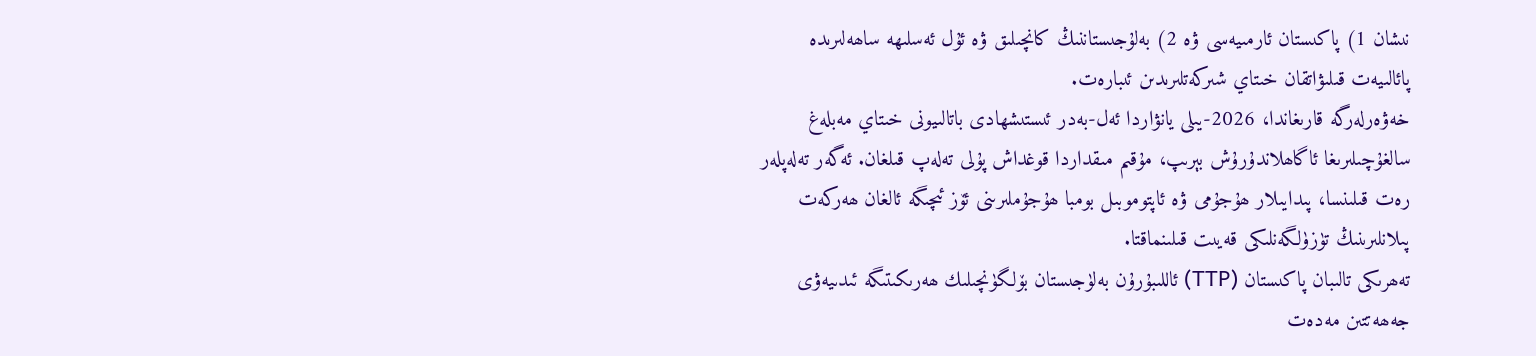نىشان 1) پاكىستان ئارمىيەسى ۋە 2) بەلۇجىستاننىڭ كانچىلىق ۋە ئۇل ئەسلىھە ساھەلىرىدە پائالىيەت قىلىۋاتقان خىتاي شىركەتلىرىدىن ئىبارەت.
خەۋەرلەرگە قارىغاندا، 2026-يىلى يانۋاردا ئەل-بەدر ئىستىشھادى باتالىيونى خىتاي مەبلەغ سالغۇچىلىرىغا ئاگاھلاندۇرۇش بېرىپ، مۇقىم مىقداردا قوغداش پۇلى تەلەپ قىلغان. ئەگەر تەلەپلەر رەت قىلىنسا، پىدايىلار ھۇجۇمى ۋە ئاپتوموبىل بومبا ھۇجۇملىرىنى ئۆز ئىچىگە ئالغان ھەركەت پىلانلىرىنىڭ تۈزۈلگەنلىكى قەيىت قىلىنماقتا.
تەھرىكى تالىبان پاكىستان (TTP) ئاللىبۇرۇن بەلۈجىستان بۆلگۈنچىلىك ھەرىكىتىگە ئىدىيەۋى جەھەتتىن مەدەت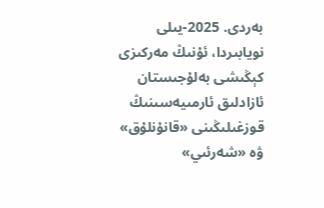بەردى. 2025-يىلى نويابىردا، ئۇنىڭ مەركىزى كېڭىشى بەلۇجىستان ئازادلىق ئارمىيەسىنىڭ قوزغىلىڭىنى «قانۇنلۇق» ۋە «شەرئىي»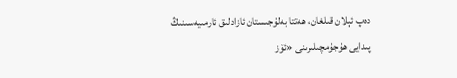دەپ ئېلان قىلغان، ھەتتا بەلۇجىستان ئازادلىق ئارمىيەسىنىڭ پىدايى ھۇجۇمچىلىرىنى «ئۆز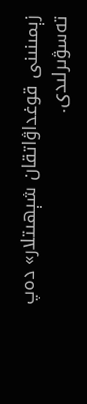زېمىنىنى قوغداۋاتقان شېھىتلار» دەپ تەسۋىرلىدى.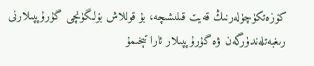كۆزەتكۈچۈلەرنىڭ قەيت قىلىشىچە، بۇ قوللاش بۆلگۈنچى گۇرۇپپىلارنى رىغبەتلەندۈرگەن ۋە گۇرۇپپىلار ئارا تېخىمۇ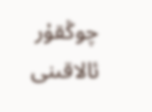چوڭقۇر ئالاقىنى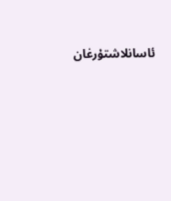ئاسانلاشتۇرغان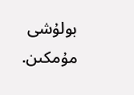بولۇشى مۇمكىن.